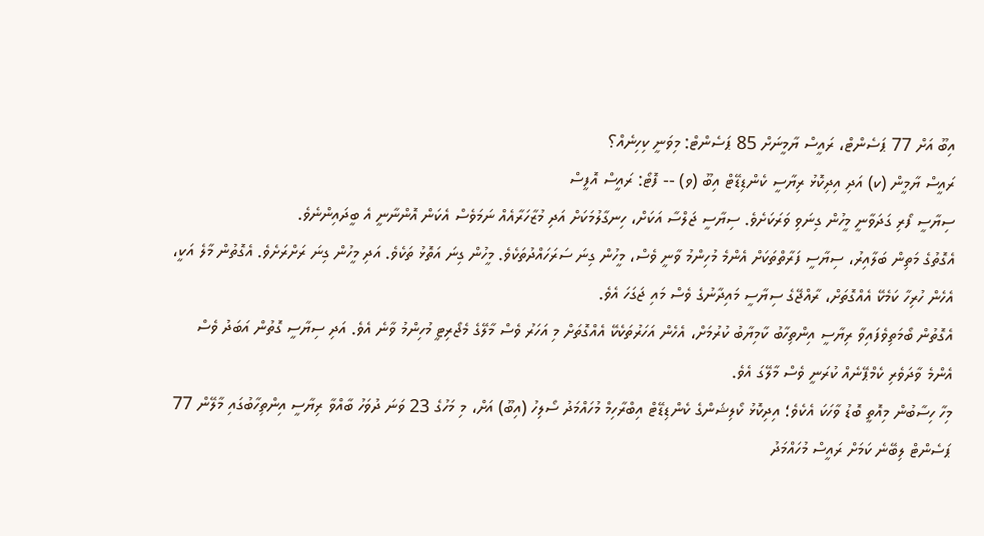އިބޫ އަށް 77 ޕަސެންޓް، ރައީސް ޔާމީނަށް 85 ޕަސެންޓް: މިވަނީ ކިހިނެއް؟
ރައީސް ޔާމީން (ކ) އަދި އިދިކޮޅު ރިޔާސީ ކެންޑިޑޭޓް އިބޫ (ވ) -- ފޮޓޯ: ރައީސް އޮފީސް
ސިޔާސީ ފޯރި ގަދަވާނީ މީހުން ގިނަވި ވަރަކަށެވެ. ސިޔާސީ ޖަލްސާ އަކަށް، ހިނގާލުމަކަށް އަދި މުޒާހަރާއެއް ނަމަވެސް އެކަން އޮންނާނީ އެ ބީދައިންނެވެ.
އެގޮތުގެ މަތިން ބަލާއިރު، ސިޔާސީ ފަރާތްތަކަށް އެންމެ މުހިންމު ވާނީ ވެސް، މީހުން ގިނަ ސަރަހައްދުތަކެވެ. މީހުން ގިނަ އަތޮޅު ތަކެވެ. އަދި މީހުން ގިނަ ރަށްރަށެވެ. އެގޮތުން މާލެ އަކީ، އެހެން ހުރިހާ ކަމެކޭ އެއްގޮތަށް، ރާއްޖޭގެ ސިޔާސީ މައިދާނުގެ ވެސް މައި ޖަގަހަ އެވެ.
އެގޮތުން ބޯމަތިވެފައިވާ ރިޔާސީ އިންތިހާބު ކާމިޔާބު ކުރުމަށް، އެހެން އަހަރުތަކެކޭ އެއްގޮތަށް މި އަހަރު ވެސް މާލޭގެ މެޖޯރިޓީ މުހިންމު ވާނެ އެވެ. އަދި ސިޔާސީ ގޮތުން އަބަދު ވެސް އެންމެ ވާދަވެރި ކެމްޕޭނެއް ކުރަނީ ވެސް މާލޭގަ އެވެ.
މިހާ ހިސާބުން މިއޮތީ ބޮޑު ވާހަކަ އެކެވެ؛ އިދިކޮޅު ކޯލިޝަންގެ ކެންޑިޑޭޓް އިބްރާހިމް މުހައްމަދު ސޯލިހު (އިބޫ) އަށް، މި މަހުގެ 23 ވަނަ ދުވަހު ބާއްވާ ރިޔާސީ އިންތިހާބުގައި މާލޭން 77 ޕަސެންޓް ލިބޭނެ ކަމަށް ރައީސް މުހައްމަދު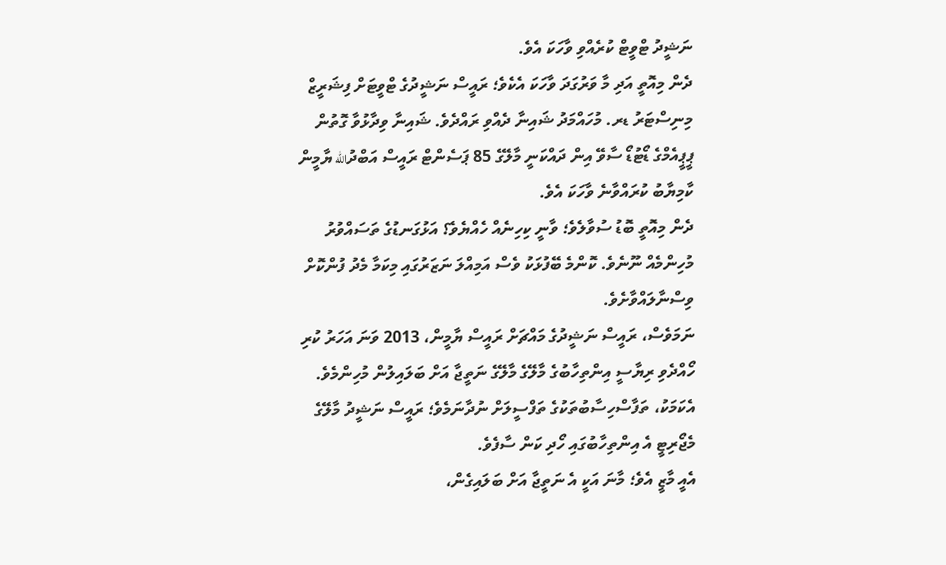ނަޝީދު ޓްވީޓް ކުރެއްވި ވާހަކަ އެވެ.
ދެން މިއޮތީ އަދި މާ ވަރުގަދަ ވާހަކަ އެކެވެ؛ ރައީސް ނަޝީދުގެ ޓްވީޓަށް ފިޝަރީޒް މިނިސްޓަރު ޑރ. މުހައްމަދު ޝައިނާ ދެއްވި ރައްދެވެ. ޝައިނާ ވިދާޅުވާ ގޮތުން ޕީޕީއެމްގެ ޑޯޓުޑޯ ސާވޭ އިން ދައްކަނީ މާލޭގެ 85 ޕަސެންޓް ރައީސް އަބްދުالله ޔާމީން ކާމިޔާބު ކުރައްވާނެ ވާހަކަ އެވެ.
ދެން މިއޮތީ ބޮޑު ސުވާލެވެ؛ ވާނީ ކިހިނެއް ހެއްޔެވެ؟ އަޅުގަނޑުގެ ތަސައްވުރު މުހިންމެއް ނޫނެވެ. ކޮންމެ ބޭފުޅަކު ވެސް އަމިއްލަ ނަޒަރުގައި މިކަމާ މެދު ފުންކޮށް ވިސްނާލައްވާށެވެ.
ނަމަވެސް، ރައީސް ނަޝީދުގެ މައްޗަށް ރައީސް ޔާމީން، 2013 ވަނަ އަހަރު ކުރި ހޯއްދެވި ރިޔާސީ އިންތިހާބުގެ މާލޭގެ މާލޭގެ ނަތީޖާ އަށް ބަލައިލުން މުހިންމެވެ. އެކަމަކު، ތަފާސްހިސާބުތަކުގެ ތަފްސީލަށް ނުދާނަމެވެ؛ ރައީސް ނަޝީދު މާލޭގެ މެޖޯރިޓީ އެ އިންތިހާބުގައި ހޯދި ކަން ސާފެވެ.
އެއީ މާޒީ އެވެ؛ މާނަ އަކީ އެ ނަތީޖާ އަށް ބަލައިގެން،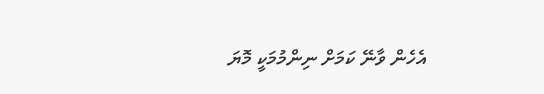އެހެން ވާނޭ ކަމަށް ނިންމުމަކީ މޮޔަ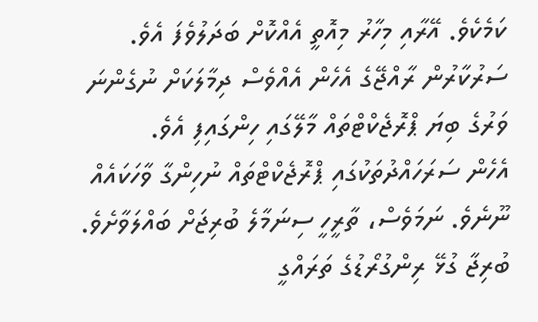ކަމެކެވެ. އޭރާއި މިހާރު މިއޮތީ އެއްކޮށް ބަދަލުވެފަ އެވެ. ސަރުކާރުން ރާއްޖޭގެ އެހެން އެއްވެސް ދިމާލަކަށް ނުގެންނަ ވަރުގެ ބިޔަ ޕްރޮޖެކްޓްތައް މާލޭގައި ހިންގައިފި އެވެ.
އެހެން ސަރަހައްދުތަކުގައި ޕްރޮޖެކްޓްތައް ނުހިންގާ ވާހަކައެއް ނޫނެވެ. ނަމަވެސް، ތާރީހީ ސިނަމާލެ ބުރިޖަށް ބައްލަވާށެވެ. ބުރިޖާ ގުޅޭ ރިންގުރޯޑުގެ ތަރައްގީ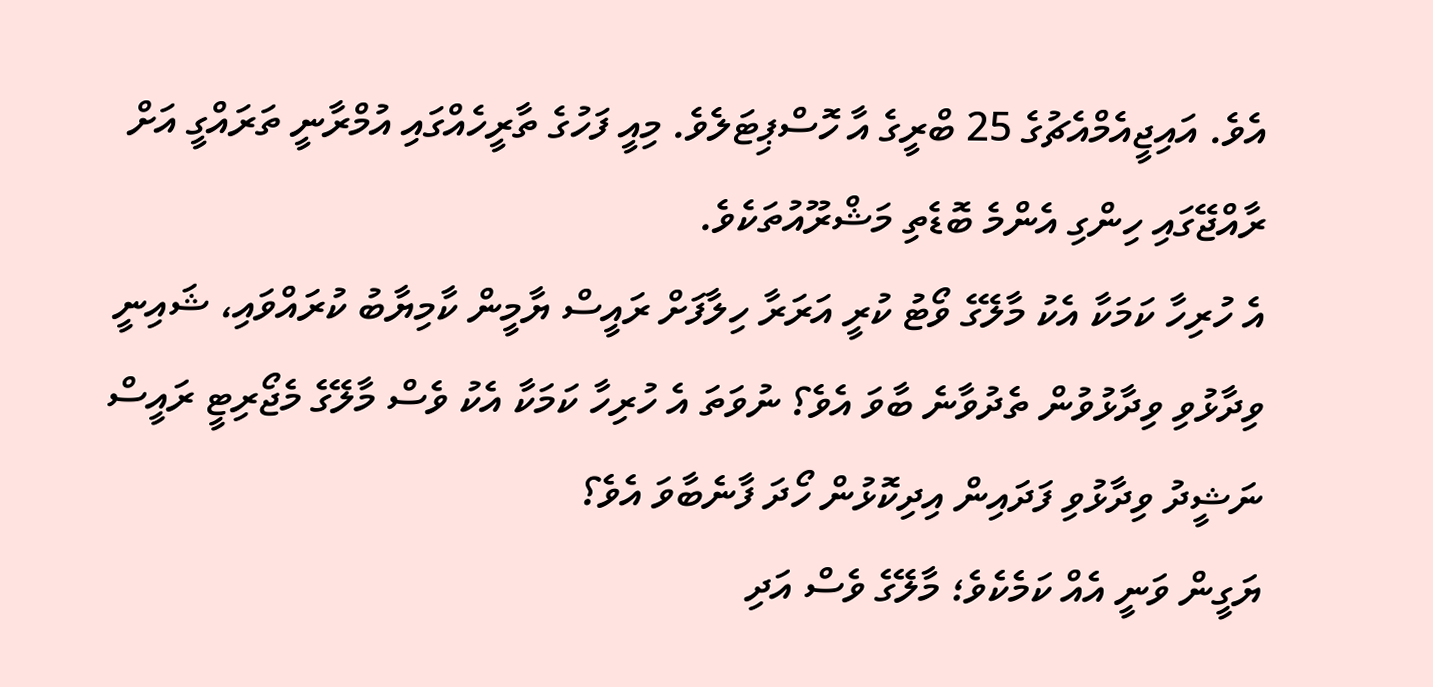އެވެ. އައިޖީއެމްއެޗުގެ 25 ބްރީގެ އާ ހޮސްޕިޓަލެވެ. މިއީ ފަހުގެ ތާރީހެއްގައި އުމްރާނީ ތަރައްގީ އަށް ރާއްޖޭގައި ހިންގި އެންމެ ބޮޑެތި މަޝްރޫއުތަކެވެ.
އެ ހުރިހާ ކަމަކާ އެކު މާލޭގެ ވޯޓު ކުރީ އަރަރާ ހިލާފަށް ރައީސް ޔާމީން ކާމިޔާބު ކުރައްވައި، ޝައިނީ ވިދާޅުވި ވިދާޅުވުން ތެދުވާނެ ބާވަ އެވެ؟ ނުވަތަ އެ ހުރިހާ ކަމަކާ އެކު ވެސް މާލޭގެ މެޖޯރިޓީ ރައީސް ނަޝީދު ވިދާޅުވި ފަދައިން އިދިކޮޅުން ހޯދަ ފާނެބާވަ އެވެ؟
ޔަގީން ވަނީ އެއް ކަމެކެވެ؛ މާލޭގެ ވެސް އަދި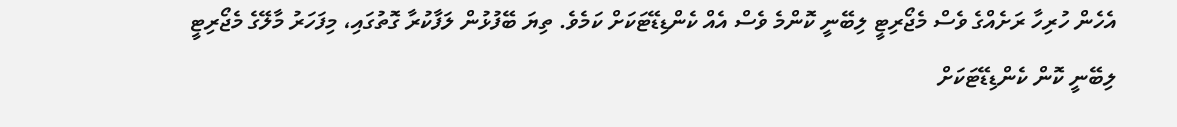އެހެން ހުރިހާ ރަށެއްގެ ވެސް މެޖޯރިޓީ ލިބޭނީ ކޮންމެ ވެސް އެއް ކެންޑިޑޭޓަކަށް ކަމެވެ. ތިޔަ ބޭފުޅުން ލަފާކުރާ ގޮތުގައި، މިފަހަރު މާލޭގެ މެޖޯރިޓީ ލިބޭނީ ކޮން ކެންޑިޑޭޓަކަށް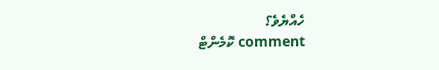ހެއްޔެވެ؟
comment ކޮމެންޓް